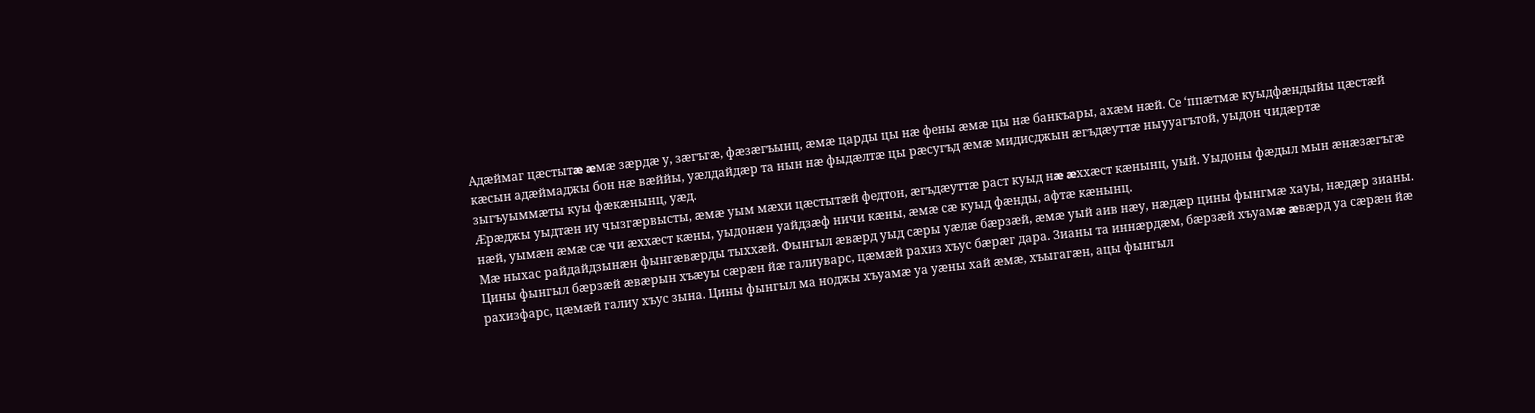Адæймаг цæстытæ æмæ зæрдæ у, зæгъгæ, фæзæгъынц, æмæ царды цы нæ фены æмæ цы нæ банкъары, ахæм нæй. Се ‘ппæтмæ куыдфæндыйы цæстæй кæсын адæймаджы бон нæ вæййы, уæлдайдæр та нын нæ фыдæлтæ цы рæсугъд æмæ мидисджын æгъдæуттæ ныууагътой, уыдон чидæртæ зыгъуыммæты куы фæкæнынц, уæд.
Æрæджы уыдтæн иу чызгæрвысты, æмæ уым мæхи цæстытæй федтон, æгъдæуттæ раст куыд нæ æххæст кæнынц, уый. Уыдоны фæдыл мын æнæзæгъгæ нæй, уымæн æмæ сæ чи æххæст кæны, уыдонæн уайдзæф ничи кæны, æмæ сæ куыд фæнды, афтæ кæнынц.
Мæ ныхас райдайдзынæн фынгæвæрды тыххæй. Фынгыл æвæрд уыд сæры уæлæ бæрзæй, æмæ уый аив нæу, нæдæр цины фынгмæ хауы, нæдæр зианы. Цины фынгыл бæрзæй æвæрын хъæуы сæрæн йæ галиуварс, цæмæй рахиз хъус бæрæг дара. Зианы та иннæрдæм, бæрзæй хъуамæ æвæрд уа сæрæн йæ рахизфарс, цæмæй галиу хъус зына. Цины фынгыл ма ноджы хъуамæ уа уæны хай æмæ, хъыгагæн, ацы фынгыл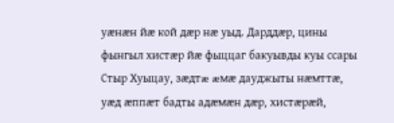уæнæн йæ кой дæр нæ уыд. Дарддæр, цины фынгыл хистæр йæ фыццаг бакуывды куы ссары Стыр Хуыцау, зæдтæ æмæ дауджыты нæмттæ, уæд æппæт бадты адæмæн дæр, хистæрæй,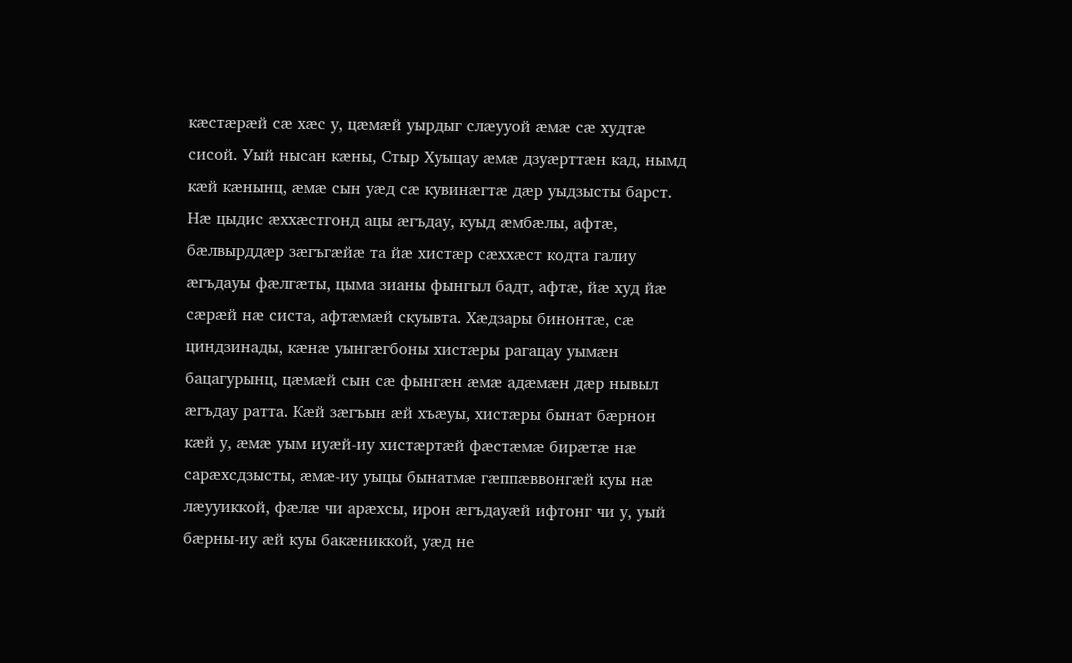кæстæрæй сæ хæс у, цæмæй уырдыг слæууой æмæ сæ худтæ сисой. Уый нысан кæны, Стыр Хуыцау æмæ дзуæрттæн кад, нымд кæй кæнынц, æмæ сын уæд сæ кувинæгтæ дæр уыдзысты барст. Нæ цыдис æххæстгонд ацы æгъдау, куыд æмбæлы, афтæ, бæлвырддæр зæгъгæйæ та йæ хистæр сæххæст кодта галиу æгъдауы фæлгæты, цыма зианы фынгыл бадт, афтæ, йæ худ йæ сæрæй нæ систа, афтæмæй скуывта. Хæдзары бинонтæ, сæ циндзинады, кæнæ уынгæгбоны хистæры рагацау уымæн бацагурынц, цæмæй сын сæ фынгæн æмæ адæмæн дæр нывыл æгъдау ратта. Кæй зæгъын æй хъæуы, хистæры бынат бæрнон кæй у, æмæ уым иуæй-иу хистæртæй фæстæмæ бирæтæ нæ сарæхсдзысты, æмæ-иу уыцы бынатмæ гæппæввонгæй куы нæ лæууиккой, фæлæ чи арæхсы, ирон æгъдауæй ифтонг чи у, уый бæрны-иу æй куы бакæниккой, уæд не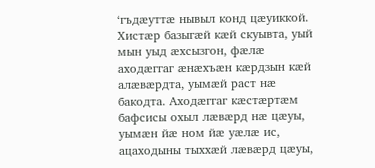‘гъдæуттæ нывыл конд цæуиккой.
Хистæр базыгæй кæй скуывта, уый мын уыд æхсызгон, фæлæ аходæггаг æнæхъæн кæрдзын кæй алæвæрдта, уымæй раст нæ бакодта. Аходæггаг кæстæртæм бафсисы охыл лæвæрд нæ цæуы, уымæн йæ ном йæ уæлæ ис, ацаходыны тыххæй лæвæрд цæуы,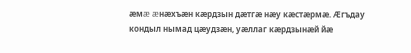æмæ æнæхъæн кæрдзын дæтгæ нæу кæстæрмæ. Æгъдау кондыл нымад цæудзæн, уæллаг кæрдзынæй йæ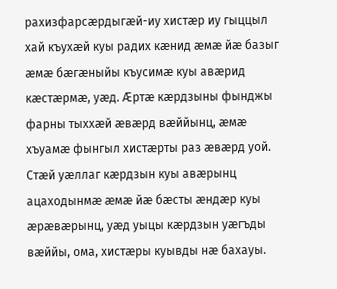рахизфарсæрдыгæй-иу хистæр иу гыццыл хай къухæй куы радих кæнид æмæ йæ базыг æмæ бæгæныйы къусимæ куы авæрид кæстæрмæ, уæд. Æртæ кæрдзыны фынджы фарны тыххæй æвæрд вæййынц, æмæ хъуамæ фынгыл хистæрты раз æвæрд уой. Стæй уæллаг кæрдзын куы авæрынц ацаходынмæ æмæ йæ бæсты æндæр куы æрæвæрынц, уæд уыцы кæрдзын уæгъды вæййы, ома, хистæры куывды нæ бахауы.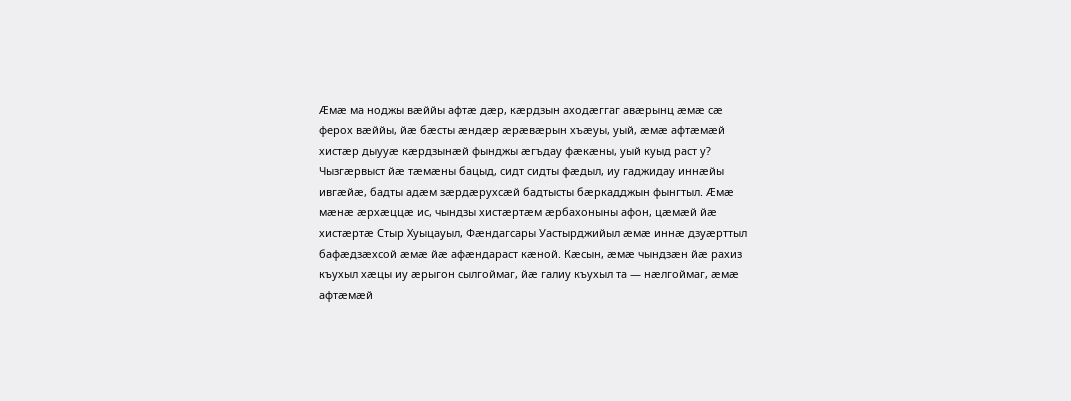Æмæ ма ноджы вæййы афтæ дæр, кæрдзын аходæггаг авæрынц æмæ сæ ферох вæййы, йæ бæсты æндæр æрæвæрын хъæуы, уый, æмæ афтæмæй хистæр дыууæ кæрдзынæй фынджы æгъдау фæкæны, уый куыд раст у?
Чызгæрвыст йæ тæмæны бацыд, сидт сидты фæдыл, иу гаджидау иннæйы ивгæйæ, бадты адæм зæрдæрухсæй бадтысты бæркадджын фынгтыл. Æмæ мæнæ æрхæццæ ис, чындзы хистæртæм æрбахоныны афон, цæмæй йæ хистæртæ Стыр Хуыцауыл, Фæндагсары Уастырджийыл æмæ иннæ дзуæрттыл бафæдзæхсой æмæ йæ афæндараст кæной. Кæсын, æмæ чындзæн йæ рахиз къухыл хæцы иу æрыгон сылгоймаг, йæ галиу къухыл та — нæлгоймаг, æмæ афтæмæй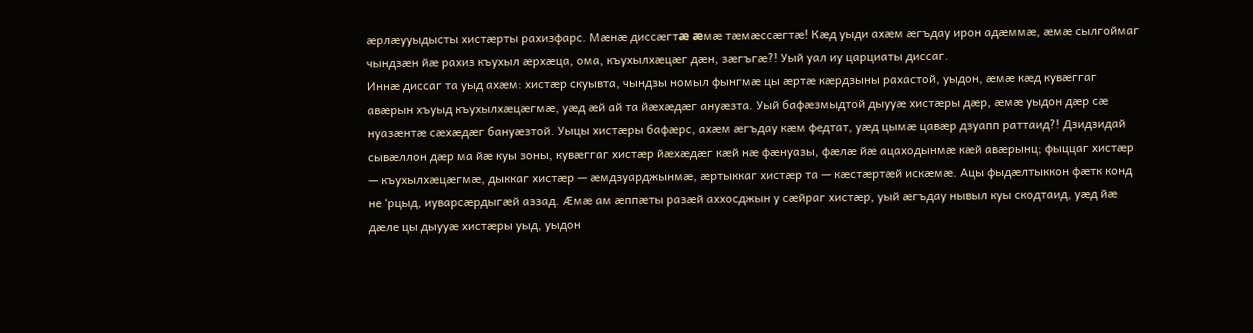æрлæууыдысты хистæрты рахизфарс. Мæнæ диссæгтæ æмæ тæмæссæгтæ! Кæд уыди ахæм æгъдау ирон адæммæ, æмæ сылгоймаг чындзæн йæ рахиз къухыл æрхæца, ома, къухылхæцæг дæн, зæгъгæ?! Уый уал иу царциаты диссаг.
Иннæ диссаг та уыд ахæм: хистæр скуывта, чындзы номыл фынгмæ цы æртæ кæрдзыны рахастой, уыдон, æмæ кæд кувæггаг авæрын хъуыд къухылхæцæгмæ, уæд æй ай та йæхæдæг ануæзта. Уый бафæзмыдтой дыууæ хистæры дæр, æмæ уыдон дæр сæ нуазæнтæ сæхæдæг бануæзтой. Уыцы хистæры бафæрс, ахæм æгъдау кæм федтат, уæд цымæ цавæр дзуапп раттаид?! Дзидзидай сывæллон дæр ма йæ куы зоны, кувæггаг хистæр йæхæдæг кæй нæ фæнуазы, фæлæ йæ ацаходынмæ кæй авæрынц; фыццаг хистæр — къухылхæцæгмæ, дыккаг хистæр — æмдзуарджынмæ, æртыккаг хистæр та — кæстæртæй искæмæ. Ацы фыдæлтыккон фæтк конд не ‘рцыд, иуварсæрдыгæй аззад. Æмæ ам æппæты разæй аххосджын у сæйраг хистæр, уый æгъдау нывыл куы скодтаид, уæд йæ дæле цы дыууæ хистæры уыд, уыдон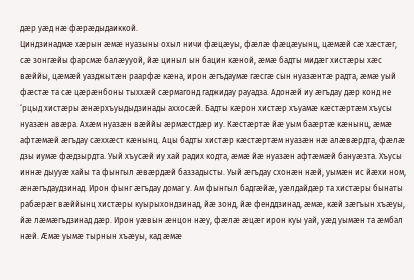дæр уæд нæ фæрæдыдаиккой.
Циндзинадмæ хæрын æмæ нуазыны охыл ничи фæцæуы, фæлæ фæцæуынц, цæмæй сæ хæстæг, сæ зонгæйы фарсмæ балæууой, йæ циныл ын бацин кæной, æмæ бадты мидæг хистæры хæс вæййы, цæмæй уазджытæн раарфæ кæна, ирон æгъдаумæ гæсгæ сын нуазæнтæ радта, æмæ уый фæстæ та сæ цæрæнбоны тыххæй сæрмагонд гаджидау рауадза. Адонæй иу æгъдау дæр конд не ‘рцыд хистæры æнæрхъуыдыдзинады аххосæй. Бадты кæрон хистæр хъуамæ кæстæртæм хъусы нуазæн авæра. Ахæм нуазæн вæййы æрмæстдæр иу. Кæстæртæ йæ уым баæртæ кæнынц, æмæ афтæмæй æгъдау сæххæст кæнынц. Ацы бадты хистæр кæстæртæм нуазæн нæ алæвæрдта, фæлæ дзы иумæ фæдзырдта. Уый хъусæй иу хай радих кодта, æмæ йæ нуазæн афтæмæй бануæзта. Хъусы иннæ дыууæ хайы та фынгыл æвæрдæй баззадысты. Уый æгъдау схонæн нæй, уымæн ис йæхи ном, æнæгъдаудзинад. Ирон фынг æгъдау домаг у. Ам фынгыл бадгæйæ, уæлдайдæр та хистæры бынаты рабæрæг вæййынц хистæры куырыхондзинад, йæ зонд, йæ фенддзинад, æмæ, кæй зæгъын хъæуы, йæ лæмæгъдзинад дæр. Ирон уæвын æнцон нæу, фæлæ æцæг ирон куы уай, уæд уымæн та æмбал нæй. Æмæ уымæ тырнын хъæуы, кад æмæ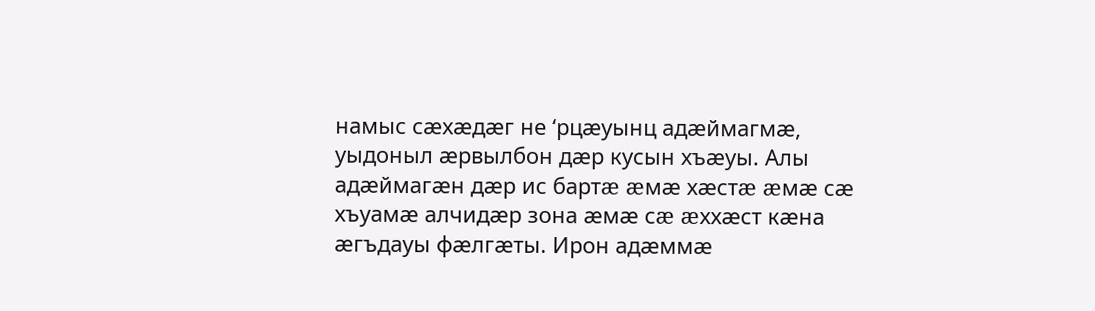намыс сæхæдæг не ‘рцæуынц адæймагмæ, уыдоныл æрвылбон дæр кусын хъæуы. Алы адæймагæн дæр ис бартæ æмæ хæстæ æмæ сæ хъуамæ алчидæр зона æмæ сæ æххæст кæна æгъдауы фæлгæты. Ирон адæммæ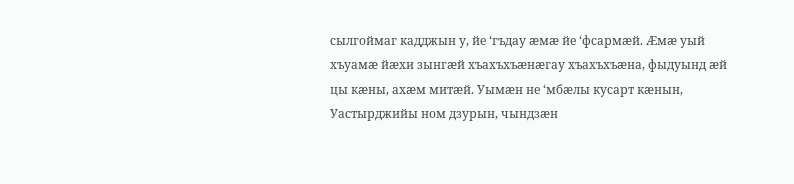сылгоймаг кадджын у, йе ‘гъдау æмæ йе ‘фсармæй. Æмæ уый хъуамæ йæхи зынгæй хъахъхъæнæгау хъахъхъæна, фыдуынд æй цы кæны, ахæм митæй. Уымæн не ‘мбæлы кусарт кæнын, Уастырджийы ном дзурын, чындзæн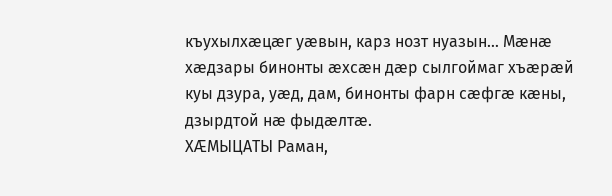къухылхæцæг уæвын, карз нозт нуазын… Мæнæ хæдзары бинонты æхсæн дæр сылгоймаг хъæрæй куы дзура, уæд, дам, бинонты фарн сæфгæ кæны, дзырдтой нæ фыдæлтæ.
ХÆМЫЦАТЫ Раман,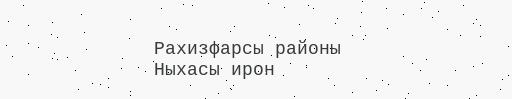Рахизфарсы районы Ныхасы ирон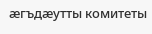æгъдæутты комитеты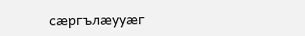сæргълæууæг